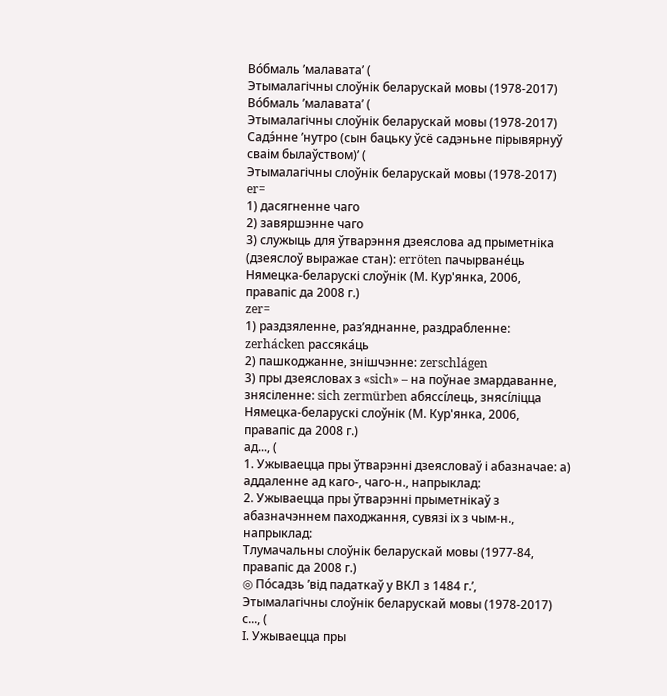Во́бмаль ’малавата’ (
Этымалагічны слоўнік беларускай мовы (1978-2017)
Во́бмаль ’малавата’ (
Этымалагічны слоўнік беларускай мовы (1978-2017)
Садэ́нне ’нутро (сын бацьку ўсё садэньне пірывярнуў сваім былаўством)’ (
Этымалагічны слоўнік беларускай мовы (1978-2017)
er=
1) дасягненне чаго
2) завяршэнне чаго
3) служыць для ўтварэння дзеяслова ад прыметніка (дзеяслоў выражае стан): erröten пачырване́ць
Нямецка-беларускі слоўнік (М. Кур'янка, 2006, правапіс да 2008 г.)
zer=
1) раздзяленне, раз’яднанне, раздрабленне: zerhácken рассяка́ць
2) пашкоджанне, знішчэнне: zerschlágen
3) пры дзеясловах з «sich» – на поўнае змардаванне, знясіленне: sich zermürben абяссі́лець, знясі́ліцца
Нямецка-беларускі слоўнік (М. Кур'янка, 2006, правапіс да 2008 г.)
ад..., (
1. Ужываецца пры ўтварэнні дзеясловаў і абазначае: а) аддаленне ад каго‑, чаго‑н., напрыклад:
2. Ужываецца пры ўтварэнні прыметнікаў з абазначэннем паходжання, сувязі іх з чым‑н., напрыклад:
Тлумачальны слоўнік беларускай мовы (1977-84, правапіс да 2008 г.)
◎ По́садзь ’від падаткаў у ВКЛ з 1484 г.’,
Этымалагічны слоўнік беларускай мовы (1978-2017)
с..., (
I. Ужываецца пры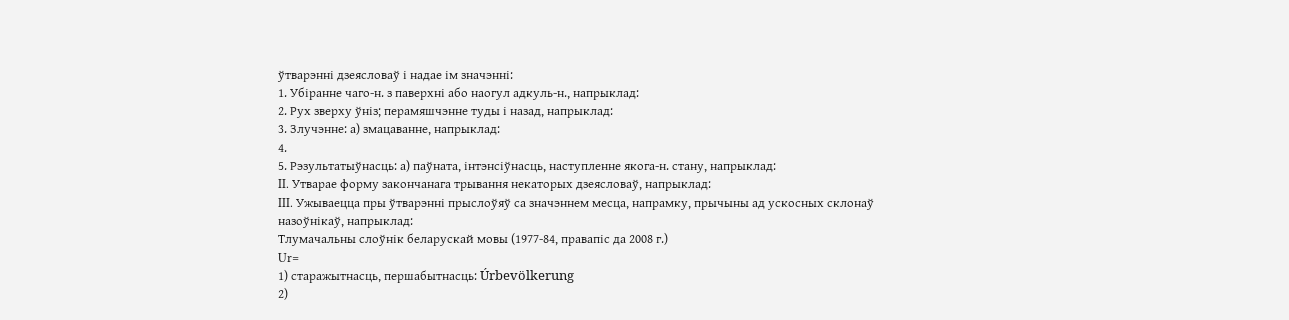ўтварэнні дзеясловаў і надае ім значэнні:
1. Убіранне чаго‑н. з паверхні або наогул адкуль‑н., напрыклад:
2. Рух зверху ўніз; перамяшчэнне туды і назад, напрыклад:
3. Злучэнне: а) змацаванне, напрыклад:
4.
5. Рэзультатыўнасць: а) паўната, інтэнсіўнасць, наступленне якога‑н. стану, напрыклад:
II. Утварае форму закончанага трывання некаторых дзеясловаў, напрыклад:
III. Ужываецца пры ўтварэнні прыслоўяў са значэннем месца, напрамку, прычыны ад ускосных склонаў назоўнікаў, напрыклад:
Тлумачальны слоўнік беларускай мовы (1977-84, правапіс да 2008 г.)
Ur=
1) старажытнасць, першабытнасць: Úrbevölkerung
2)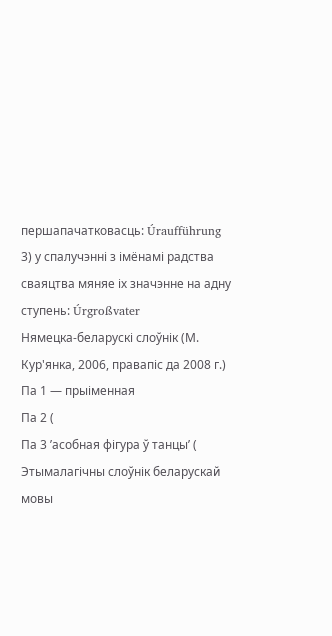першапачатковасць: Úraufführung
3) у спалучэнні з імёнамі радства сваяцтва мяняе іх значэнне на адну ступень: Úrgroßvater
Нямецка-беларускі слоўнік (М. Кур'янка, 2006, правапіс да 2008 г.)
Па 1 — прыіменная
Па 2 (
Па 3 ’асобная фігура ў танцы’ (
Этымалагічны слоўнік беларускай мовы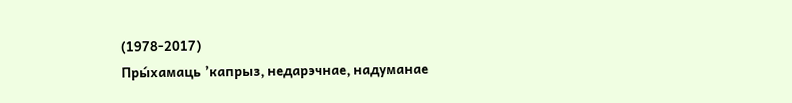(1978-2017)
Пры́хамаць ’капрыз, недарэчнае, надуманае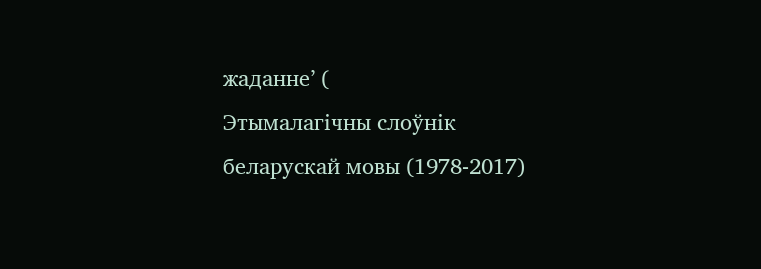жаданне’ (
Этымалагічны слоўнік беларускай мовы (1978-2017)